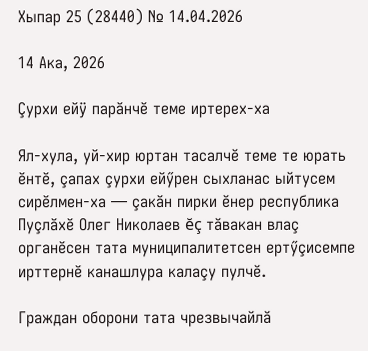Хыпар 25 (28440) № 14.04.2026

14 Ака, 2026

Çурхи ейÿ парăнчĕ теме иртерех-ха

Ял-хула, уй-хир юртан тасалчĕ теме те юрать ĕнтĕ, çапах çурхи ейӳрен сыхланас ыйтусем сирĕлмен-ха — çакăн пирки ĕнер республика Пуçлăхĕ Олег Николаев ĕç тăвакан влаç органĕсен тата муниципалитетсен ертӳçисемпе ирттернĕ канашлура калаçу пулчĕ.

Граждан оборони тата чрезвычайлă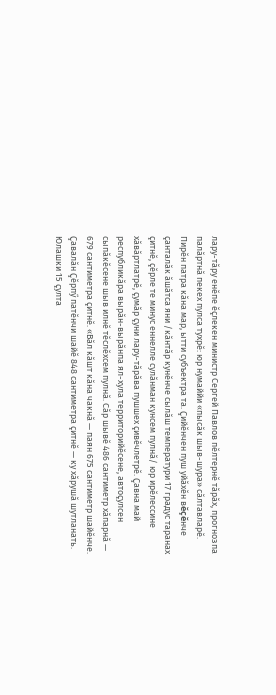лару-тăру енĕпе ĕçлекен министр Сергей Павлов пĕлтернĕ тăрăх, прогнозпа палăртнă пекех пулса тухрĕ: юр нумаййи «пысăк шыв-шура» сăлтавларĕ. Пирĕн патра кăна мар, ытти субъектра та. Çийĕнчен пуш уйăхĕн вĕçĕнче çанталăк ăшăтса яни /кăнтăр кунĕнче сылăш температури 17 градус таранах çитнĕ, çĕрле те минус еннелле сулăнман кунсем пулнă/ юр ирĕлессине хăвăртлатрĕ, çумăр çуни лару-тăрăва пушшех çивĕчлетрĕ. Çавна май республикăра вырăн-вырăнпа ял-хула территорийĕсене, автоçулсен сыпăкĕсене шыв илнĕ тĕслĕхсем пулнă. Сăр шывĕ 486 сантиметр хăпарнă — 679 сантиметра çитнĕ. «Вăл кăшт кăна чакнă — паян 675 сантиметр шайĕнче. Çавалăн Çĕрпӳ патĕнчи шайĕ 848 сантиметра çитнĕ — ку хăрушă шутланать. Юлашки 15 çулта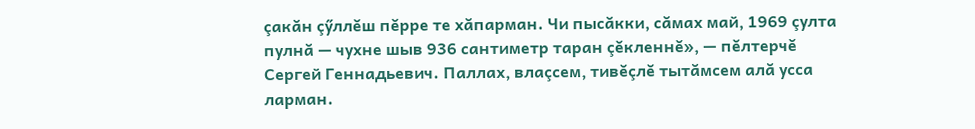çакăн çӳллĕш пĕрре те хăпарман. Чи пысăкки, сăмах май, 1969 çулта пулнă — чухне шыв 936 сантиметр таран çĕкленнĕ», — пĕлтерчĕ Сергей Геннадьевич. Паллах, влаçсем, тивĕçлĕ тытăмсем алă усса ларман.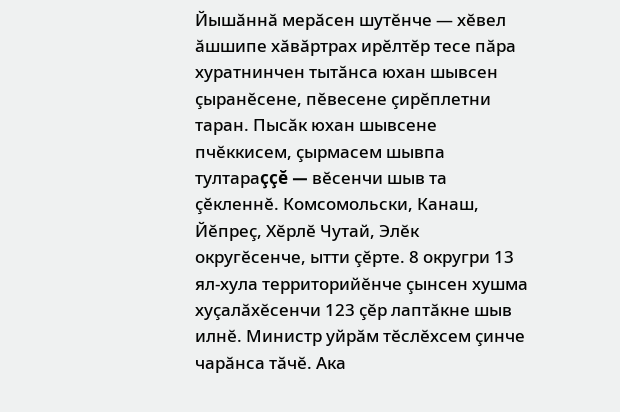Йышăннă мерăсен шутĕнче — хĕвел ăшшипе хăвăртрах ирĕлтĕр тесе пăра хуратнинчен тытăнса юхан шывсен çыранĕсене, пĕвесене çирĕплетни таран. Пысăк юхан шывсене пчĕккисем, çырмасем шывпа тултараççĕ — вĕсенчи шыв та çĕкленнĕ. Комсомольски, Канаш, Йĕпреç, Хĕрлĕ Чутай, Элĕк округĕсенче, ытти çĕрте. 8 округри 13 ял-хула территорийĕнче çынсен хушма хуçалăхĕсенчи 123 çĕр лаптăкне шыв илнĕ. Министр уйрăм тĕслĕхсем çинче чарăнса тăчĕ. Ака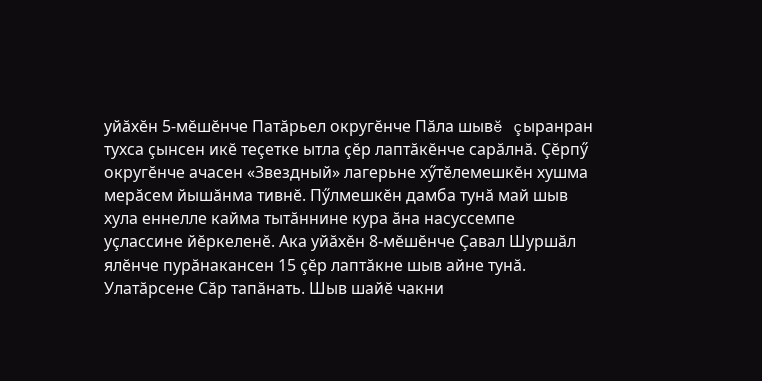уйăхĕн 5-мĕшĕнче Патăрьел округĕнче Пăла шывĕ çыранран тухса çынсен икĕ теçетке ытла çĕр лаптăкĕнче сарăлнă. Çĕрпӳ округĕнче ачасен «Звездный» лагерьне хӳтĕлемешкĕн хушма мерăсем йышăнма тивнĕ. Пӳлмешкĕн дамба тунă май шыв хула еннелле кайма тытăннине кура ăна насуссемпе уçлассине йĕркеленĕ. Ака уйăхĕн 8-мĕшĕнче Çавал Шуршăл ялĕнче пурăнакансен 15 çĕр лаптăкне шыв айне тунă. Улатăрсене Сăр тапăнать. Шыв шайĕ чакни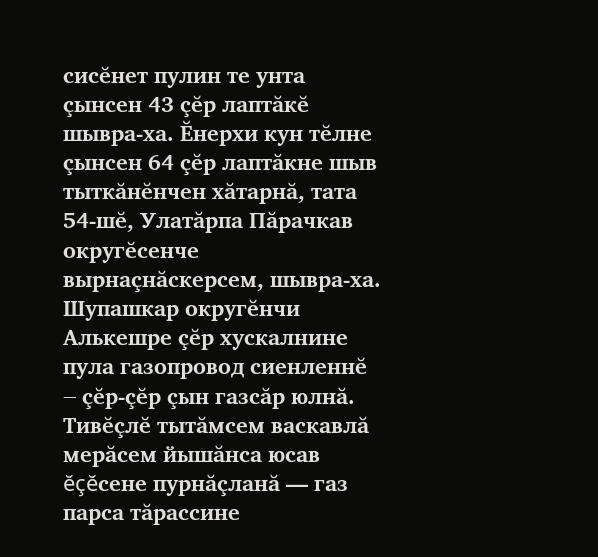сисĕнет пулин те унта çынсен 43 çĕр лаптăкĕ шывра-ха. Ĕнерхи кун тĕлне çынсен 64 çĕр лаптăкне шыв тыткăнĕнчен хăтарнă, тата 54-шĕ, Улатăрпа Пăрачкав округĕсенче вырнаçнăскерсем, шывра-ха. Шупашкар округĕнчи Алькешре çĕр хускалнине пула газопровод сиенленнĕ — çĕр-çĕр çын газсăр юлнă. Тивĕçлĕ тытăмсем васкавлă мерăсем йышăнса юсав ĕçĕсене пурнăçланă — газ парса тăрассине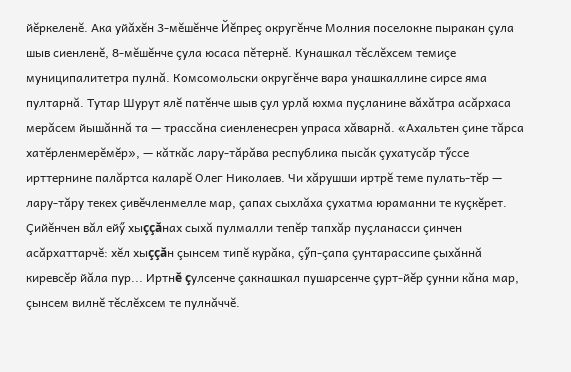йĕркеленĕ. Ака уйăхĕн 3-мĕшĕнче Йĕпреç округĕнче Молния поселокне пыракан çула шыв сиенленĕ, 8-мĕшĕнче çула юсаса пĕтернĕ. Кунашкал тĕслĕхсем темиçе муниципалитетра пулнă. Комсомольски округĕнче вара унашкаллине сирсе яма пултарнă. Тутар Шурут ялĕ патĕнче шыв çул урлă юхма пуçланине вăхăтра асăрхаса мерăсем йышăннă та — трассăна сиенленесрен упраса хăварнă. «Ахальтен çине тăрса хатĕрленмерĕмĕр», — кăткăс лару-тăрăва республика пысăк çухатусăр тӳссе ирттернине палăртса каларĕ Олег Николаев. Чи хăрушши иртрĕ теме пулать-тĕр — лару-тăру текех çивĕчленмелле мар, çапах сыхлăха çухатма юраманни те куçкĕрет. Çийĕнчен вăл ейӳ хыççăнах сыхă пулмалли тепĕр тапхăр пуçланасси çинчен асăрхаттарчĕ: хĕл хыççăн çынсем типĕ курăка, çӳп-çапа çунтарассипе çыхăннă киревсĕр йăла пур... Иртнĕ çулсенче çакнашкал пушарсенче çурт-йĕр çунни кăна мар, çынсем вилнĕ тĕслĕхсем те пулнăччĕ.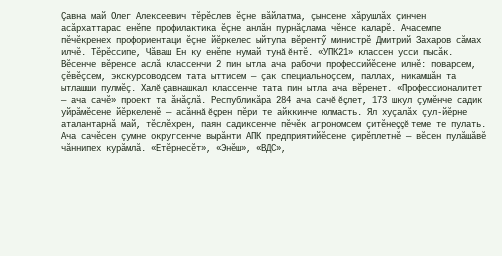Çавна май Олег Алексеевич тĕрĕслев ĕçне вăйлатма, çынсене хăрушлăх çинчен асăрхаттарас енĕпе профилактика ĕçне анлăн пурнăçлама чĕнсе каларĕ. Ачасемпе пĕчĕкренех профориентаци ĕçне йĕркелес ыйтупа вĕрентӳ министрĕ Дмитрий Захаров сăмах илчĕ. Тĕрĕссипе, Чăваш Ен ку енĕпе нумай тунă ĕнтĕ. «УПК21» классен усси пысăк. Вĕсенче вĕренсе аслă классенчи 2 пин ытла ача рабочи профессийĕсене илнĕ: поварсем, çĕвĕçсем, экскурсоводсем тата ыттисем — çак специальноçсем, паллах, никамшăн та ытлашши пулмĕç. Халĕ çавнашкал классенче тата пин ытла ача вĕренет. «Профессионалитет — ача сачĕ» проект та ăнăçлă. Республикăра 284 ача сачĕ ĕçлет, 173 шкул çумĕнче садик уйрăмĕсене йĕркеленĕ — асăннă ĕçрен пĕри те айккинче юлмасть. Ял хуçалăх çул-йĕрне аталантарнă май, тĕслĕхрен, паян садиксенче пĕчĕк агрономсем çитĕнеççĕ теме те пулать. Ача сачĕсен çумне округсенче вырăнти АПК предприятийĕсене çирĕплетнĕ — вĕсен пулăшăвĕ чăннипех курăмлă. «Етĕрнесĕт», «Энĕш», «ВДС»,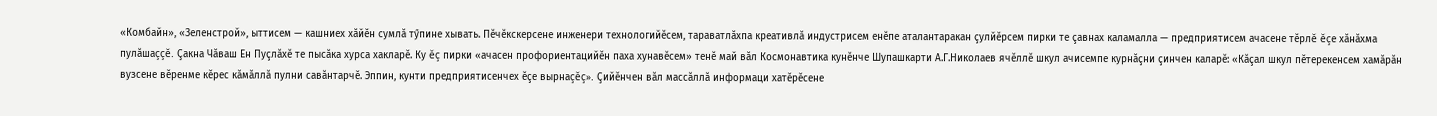«Комбайн», «Зеленстрой», ыттисем — кашниех хăйĕн сумлă тӳпине хывать. Пĕчĕкскерсене инженери технологийĕсем, тараватлăхпа креативлă индустрисем енĕпе аталантаракан çулйĕрсем пирки те çавнах каламалла — предприятисем ачасене тĕрлĕ ĕçе хăнăхма пулăшаççĕ. Çакна Чăваш Ен Пуçлăхĕ те пысăка хурса хакларĕ. Ку ĕç пирки «ачасен профориентацийĕн паха хунавĕсем» тенĕ май вăл Космонавтика кунĕнче Шупашкарти А.Г.Николаев ячĕллĕ шкул ачисемпе курнăçни çинчен каларĕ: «Кăçал шкул пĕтерекенсем хамăрăн вузсене вĕренме кĕрес кăмăллă пулни савăнтарчĕ. Эппин, кунти предприятисенчех ĕçе вырнаçĕç». Çийĕнчен вăл массăллă информаци хатĕрĕсене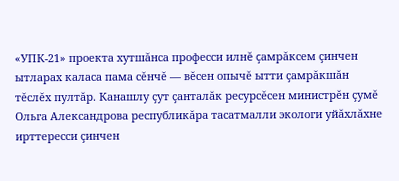«УПК-21» проекта хутшăнса професси илнĕ çамрăксем çинчен ытларах каласа пама сĕнчĕ — вĕсен опычĕ ытти çамрăкшăн тĕслĕх пултăр. Канашлу çут çанталăк ресурсĕсен министрĕн çумĕ Ольга Александрова республикăра тасатмалли экологи уйăхлăхне ирттересси çинчен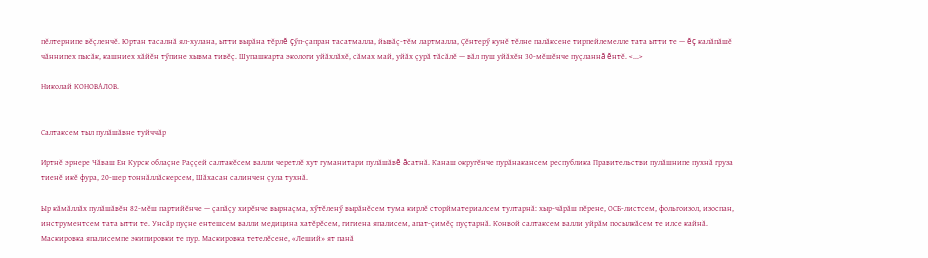пĕлтернипе вĕçленчĕ. Юртан тасалнă ял-хулана, ытти вырăна тĕрлĕ çӳп-çапран тасатмалла, йывăç-тĕм лартмалла, Çĕнтерӳ кунĕ тĕлне палăксене тирпейлемелле тата ытти те — ĕç калăпăшĕ чăннипех пысăк, кашниех хăйĕн тӳпине хывма тивĕç. Шупашкарта экологи уйăхлăхĕ, сăмах май, уйăх çурă тăсăлĕ — вăл пуш уйăхĕн 30-мĕшĕнче пуçланнă ĕнтĕ. <...>

Николай КОНОВАЛОВ.


Салтаксем тыл пулăшăвне туйччăр

Иртнĕ эрнере Чăваш Ен Курск облаçне Раççей салтакĕсем валли черетлĕ хут гуманитари пулăшăвĕ ăсатнă. Канаш округĕнче пурăнакансем республика Правительстви пулăшнипе пухнă груза тиенĕ икĕ фура, 20-шер тоннăллăскерсем, Шăхасан салинчен çула тухнă.

Ыр кăмăллăх пулăшăвĕн 82-мĕш партийĕнче — çапăçу хирĕнче вырнаçма, хӳтĕленӳ вырăнĕсем тума кирлĕ сторйматериалсем тултарнă: хыр-чăрăш пĕрене, ОСБ-листсем, фольгоизол, изоспан, инструментсем тата ытти те. Унсăр пуçне ентешсем валли медицина хатĕрĕсем, гигиена япалисем, апат-çимĕç пуçтарнă. Конвой салтаксем валли уйрăм посылкăсем те илсе кайнă. Маскировка япалисемпе экипировки те пур. Маскировка тетелĕсене, «Леший» ят панă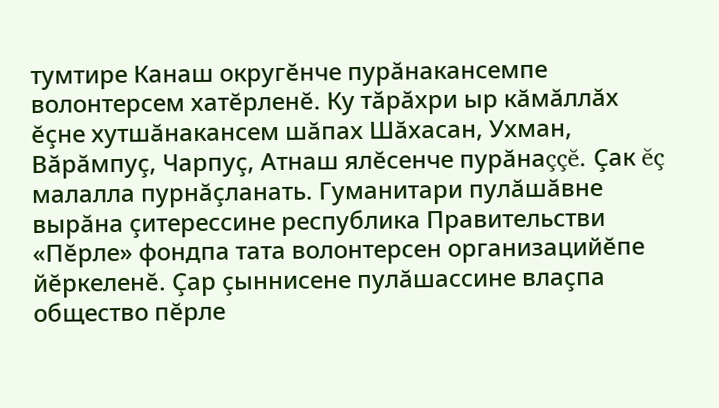тумтире Канаш округĕнче пурăнакансемпе волонтерсем хатĕрленĕ. Ку тăрăхри ыр кăмăллăх ĕçне хутшăнакансем шăпах Шăхасан, Ухман, Вăрăмпуç, Чарпуç, Атнаш ялĕсенче пурăнаççĕ. Çак ĕç малалла пурнăçланать. Гуманитари пулăшăвне вырăна çитерессине республика Правительстви «Пĕрле» фондпа тата волонтерсен организацийĕпе йĕркеленĕ. Çар çыннисене пулăшассине влаçпа общество пĕрле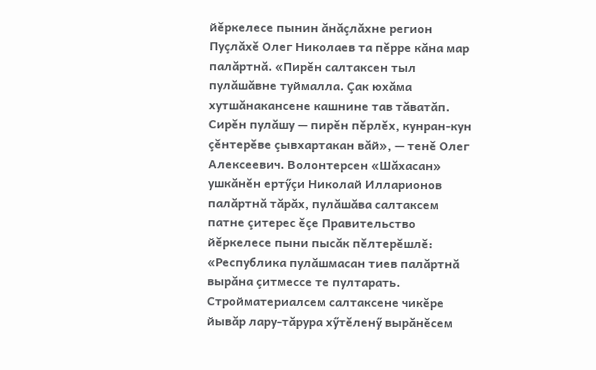йĕркелесе пынин ăнăçлăхне регион Пуçлăхĕ Олег Николаев та пĕрре кăна мар палăртнă. «Пирĕн салтаксен тыл пулăшăвне туймалла. Çак юхăма хутшăнакансене кашнине тав тăватăп. Сирĕн пулăшу — пирĕн пĕрлĕх, кунран-кун çĕнтерĕве çывхартакан вăй», — тенĕ Олег Алексеевич. Волонтерсен «Шăхасан» ушкăнĕн ертӳçи Николай Илларионов палăртнă тăрăх, пулăшăва салтаксем патне çитерес ĕçе Правительство йĕркелесе пыни пысăк пĕлтерĕшлĕ: «Республика пулăшмасан тиев палăртнă вырăна çитмессе те пултарать. Стройматериалсем салтаксене чикĕре йывăр лару-тăрура хӳтĕленӳ вырăнĕсем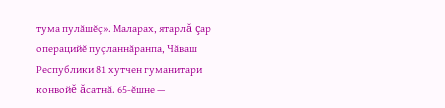тума пулăшĕç». Маларах, ятарлă çар операцийĕ пуçланнăранпа, Чăваш Республики 81 хутчен гуманитари конвойĕ ăсатнă. 65-ĕшне —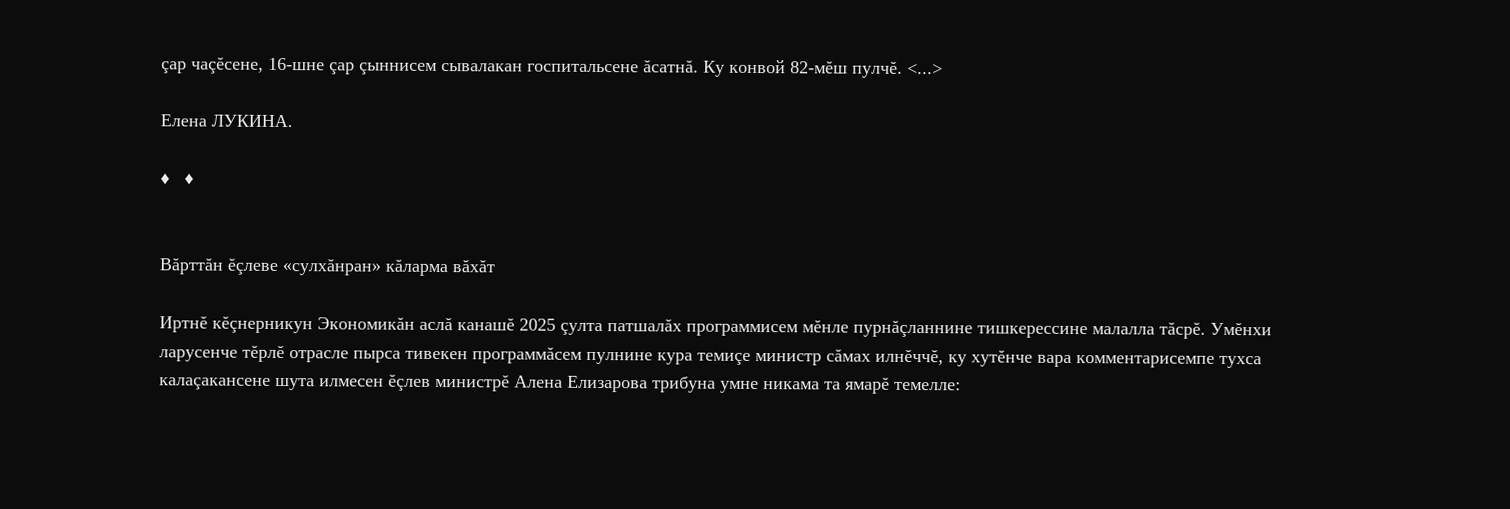çар чаçĕсене, 16-шне çар çыннисем сывалакан госпитальсене ăсатнă. Ку конвой 82-мĕш пулчĕ. <...>

Елена ЛУКИНА.

♦   ♦


Вăрттăн ĕçлеве «сулхăнран» кăларма вăхăт

Иртнĕ кĕçнерникун Экономикăн аслă канашĕ 2025 çулта патшалăх программисем мĕнле пурнăçланнине тишкерессине малалла тăсрĕ. Умĕнхи ларусенче тĕрлĕ отрасле пырса тивекен программăсем пулнине кура темиçе министр сăмах илнĕччĕ, ку хутĕнче вара комментарисемпе тухса калаçакансене шута илмесен ĕçлев министрĕ Алена Елизарова трибуна умне никама та ямарĕ темелле: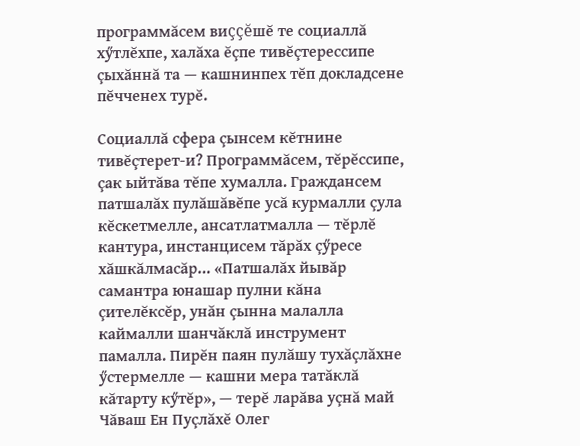программăсем виççĕшĕ те социаллă хӳтлĕхпе, халăха ĕçпе тивĕçтерессипе çыхăннă та — кашнинпех тĕп докладсене пĕчченех турĕ.

Социаллă сфера çынсем кĕтнине тивĕçтерет-и? Программăсем, тĕрĕссипе, çак ыйтăва тĕпе хумалла. Граждансем патшалăх пулăшăвĕпе усă курмалли çула кĕскетмелле, ансатлатмалла — тĕрлĕ кантура, инстанцисем тăрăх çӳресе хăшкăлмасăр… «Патшалăх йывăр самантра юнашар пулни кăна çителĕксĕр, унăн çынна малалла каймалли шанчăклă инструмент памалла. Пирĕн паян пулăшу тухăçлăхне ӳстермелле — кашни мера татăклă кăтарту кӳтĕр», — терĕ ларăва уçнă май Чăваш Ен Пуçлăхĕ Олег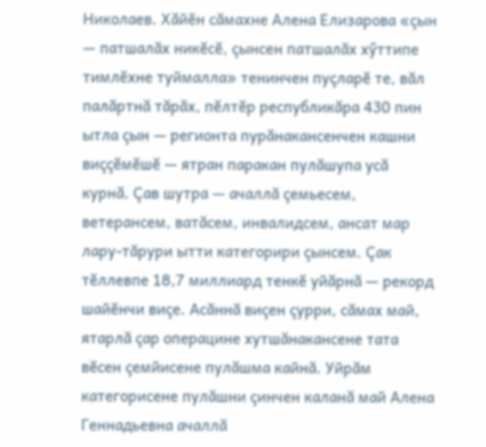Николаев. Хăйĕн сăмахне Алена Елизарова «çын — патшалăх никĕсĕ, çынсен патшалăх хӳттипе тимлĕхне туймалла» тенинчен пуçларĕ те, вăл палăртнă тăрăх, пĕлтĕр республикăра 430 пин ытла çын — регионта пурăнакансенчен кашни виççĕмĕшĕ — ятран паракан пулăшупа усă курнă. Çав шутра — ачаллă çемьесем, ветерансем, ватăсем, инвалидсем, ансат мар лару-тăрури ытти категорири çынсем. Çак тĕллевпе 18,7 миллиард тенкĕ уйăрнă — рекорд шайĕнчи виçе. Асăннă виçен çурри, сăмах май, ятарлă çар операцине хутшăнакансене тата вĕсен çемйисене пулăшма кайнă. Уйрăм категорисене пулăшни çинчен каланă май Алена Геннадьевна ачаллă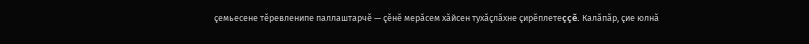çемьесене тĕревленипе паллаштарчĕ — çĕнĕ мерăсем хăйсен тухăçлăхне çирĕплетеççĕ. Калăпăр, çие юлнă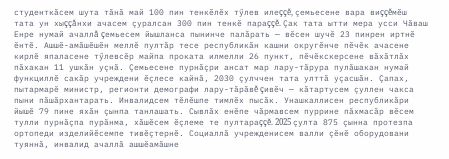студенткăсем шута тăнă май 100 пин тенкĕлĕх тӳлев илеççĕ, çемьесене вара виççĕмĕш тата ун хыççăнхи ачасем çуралсан 300 пин тенкĕ параççĕ. Çак тата ытти мера усси Чăваш Енре нумай ачаллă çемьесем йышланса пынинче палăрать — вĕсен шучĕ 23 пинрен иртнĕ ĕнтĕ. Ашшĕ-амăшĕшĕн меллĕ пултăр тесе республикăн кашни округĕнче пĕчĕк ачасене кирлĕ япаласене тӳлевсĕр майпа проката илмелли 26 пункт, пĕчĕкскерсене вăхăтлăх пăхакан 11 ушкăн уçнă. Çемьесене пурнăçри ансат мар лару-тăрура пулăшакан нумай функциллĕ сакăр учреждени ĕçлесе кайнă, 2030 çулччен тата улттă уçасшăн. Çапах, пытармарĕ министр, регионти демографи лару-тăрăвĕ çивĕч — кăтартусем çуллен чакса пыни пăшăрхантарать. Инвалидсем тĕлĕшпе тимлĕх пысăк. Унашкаллисен республикăри йышĕ 79 пине яхăн çынпа танлашать. Сывлăх енĕпе чăрмавсем пуррине пăхмасăр вĕсем тулли пурнăçпа пурăнма, хăшĕсем ĕçлеме те пултараççĕ. 2025 çулта 875 çынна протезпа ортопеди изделийĕсемпе тивĕçтернĕ. Социаллă учрежденисем валли çĕнĕ оборудовани туяннă, инвалид ачаллă ашшĕамăшне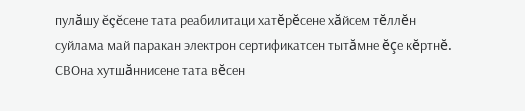пулăшу ĕçĕсене тата реабилитаци хатĕрĕсене хăйсем тĕллĕн суйлама май паракан электрон сертификатсен тытăмне ĕçе кĕртнĕ. СВОна хутшăннисене тата вĕсен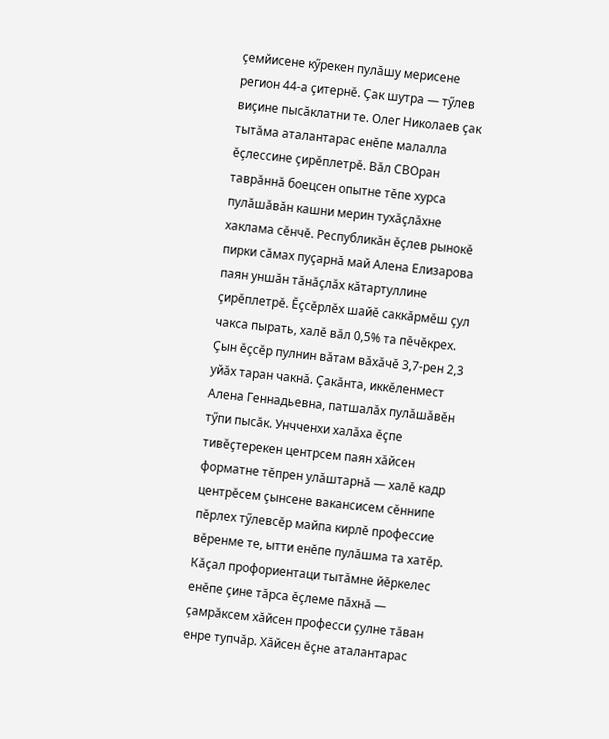çемйисене кӳрекен пулăшу мерисене регион 44-а çитернĕ. Çак шутра — тӳлев виçине пысăклатни те. Олег Николаев çак тытăма аталантарас енĕпе малалла ĕçлессине çирĕплетрĕ. Вăл СВОран таврăннă боецсен опытне тĕпе хурса пулăшăвăн кашни мерин тухăçлăхне хаклама сĕнчĕ. Республикăн ĕçлев рынокĕ пирки сăмах пуçарнă май Алена Елизарова паян уншăн тăнăçлăх кăтартуллине çирĕплетрĕ. Ĕçсĕрлĕх шайĕ саккăрмĕш çул чакса пырать, халĕ вăл 0,5% та пĕчĕкрех. Çын ĕçсĕр пулнин вăтам вăхăчĕ 3,7-рен 2,3 уйăх таран чакнă. Çакăнта, иккĕленмест Алена Геннадьевна, патшалăх пулăшăвĕн тӳпи пысăк. Унчченхи халăха ĕçпе тивĕçтерекен центрсем паян хăйсен форматне тĕпрен улăштарнă — халĕ кадр центрĕсем çынсене вакансисем сĕннипе пĕрлех тӳлевсĕр майпа кирлĕ профессие вĕренме те, ытти енĕпе пулăшма та хатĕр. Кăçал профориентаци тытăмне йĕркелес енĕпе çине тăрса ĕçлеме пăхнă — çамрăксем хăйсен професси çулне тăван енре тупчăр. Хăйсен ĕçне аталантарас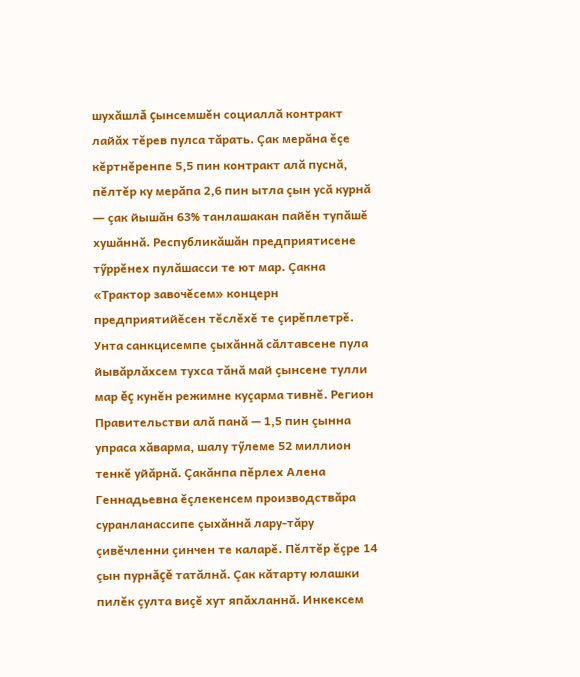шухăшлă çынсемшĕн социаллă контракт лайăх тĕрев пулса тăрать. Çак мерăна ĕçе кĕртнĕренпе 5,5 пин контракт алă пуснă, пĕлтĕр ку мерăпа 2,6 пин ытла çын усă курнă — çак йышăн 63% танлашакан пайĕн тупăшĕ хушăннă. Республикăшăн предприятисене тӳррĕнех пулăшасси те ют мар. Çакна «Трактор завочĕсем» концерн предприятийĕсен тĕслĕхĕ те çирĕплетрĕ. Унта санкцисемпе çыхăннă сăлтавсене пула йывăрлăхсем тухса тăнă май çынсене тулли мар ĕç кунĕн режимне куçарма тивнĕ. Регион Правительстви алă панă — 1,5 пин çынна упраса хăварма, шалу тӳлеме 52 миллион тенкĕ уйăрнă. Çакăнпа пĕрлех Алена Геннадьевна ĕçлекенсем производствăра суранланассипе çыхăннă лару-тăру çивĕчленни çинчен те каларĕ. Пĕлтĕр ĕçре 14 çын пурнăçĕ татăлнă. Çак кăтарту юлашки пилĕк çулта виçĕ хут япăхланнă. Инкексем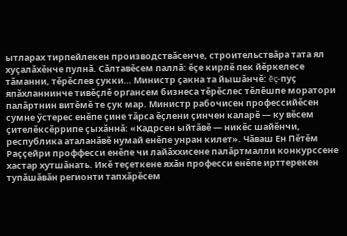ытларах тирпейлекен производствăсенче, строительствăра тата ял хуçалăхĕнче пулнă. Сăлтавĕсем паллă: ĕçе кирлĕ пек йĕркелесе тăманни, тĕрĕслев çукки… Министр çакна та йышăнчĕ: ĕç-пуç япăхланнинче тивĕçлĕ органсем бизнеса тĕрĕслес тĕлĕшпе моратори палăртнин витĕмĕ те çук мар. Министр рабочисен профессийĕсен сумне ӳстерес енĕпе çине тăрса ĕçлени çинчен каларĕ — ку вĕсем çителĕксĕррипе çыхăннă: «Кадрсен ыйтăвĕ — никĕс шайĕнчи, республика аталанăвĕ нумай енĕпе унран килет». Чăваш Ен Пĕтĕм Раççейри проффесси енĕпе чи лайăххисене палăртмалли конкурссене хастар хутшăнать. Икĕ теçеткене яхăн професси енĕпе ирттерекен тупăшăвăн регионти тапхăрĕсем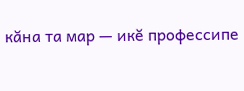кăна та мар — икĕ профессипе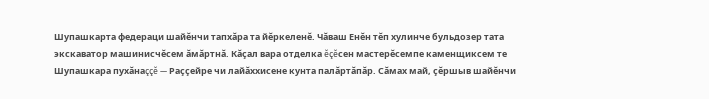Шупашкарта федераци шайĕнчи тапхăра та йĕркеленĕ. Чăваш Енĕн тĕп хулинче бульдозер тата экскаватор машинисчĕсем ăмăртнă. Кăçал вара отделка ĕçĕсен мастерĕсемпе каменщиксем те Шупашкара пухăнаççĕ — Раççейре чи лайăххисене кунта палăртăпăр. Сăмах май, çĕршыв шайĕнчи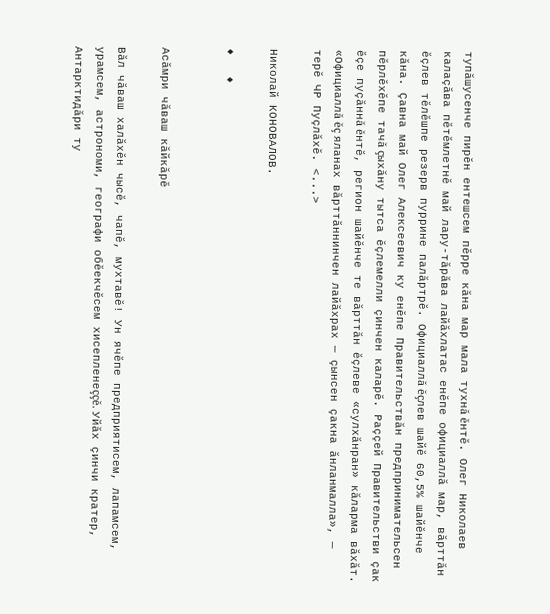тупăшусенче пирĕн ентешсем пĕрре кăна мар мала тухнă ĕнтĕ. Олег Николаев калаçăва пĕтĕмлетнĕ май лару-тăрăва лайăхлатас енĕпе официаллă мар, вăрттăн ĕçлев тĕлĕшпе резерв пуррине палăртрĕ. Официаллă ĕçлев шайĕ 60,5% шайĕнче кăна. Çавна май Олег Алексеевич ку енĕпе Правительствăн предпринимательсен пĕрлĕхĕпе тачă çыхăну тытса ĕçлемелли çинчен каларĕ. Раççей Правительстви çак ĕçе пуçăннă ĕнтĕ, регион шайĕнче те вăрттăн ĕçлеве «сулхăнран» кăларма вăхăт. «Официаллă ĕç яланах вăрттăннинчен лайăхрах — çынсен çакна ăнланмалла», — терĕ ЧР Пуçлăхĕ. <...>

Николай КОНОВАЛОВ.

♦   ♦


Асăмри чăваш кăйкăрĕ

Вăл чăваш халăхĕн чысĕ, чапĕ, мухтавĕ! Ун ячĕпе предприятисем, лапамсем, урамсем, астрономи, географи обĕекчĕсем хисепленеççĕ. Уйăх çинчи кратер, Антарктидăри ту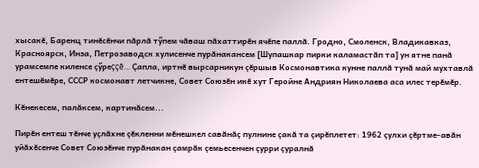хысакĕ, Баренц тинĕсĕнчи пăрлă тӳпем чăваш пăхаттирĕн ячĕпе паллă. Гродно, Смоленск, Владикавказ, Красноярск, Инза, Петрозаводск хулисенче пурăнакансем [Шупашкар пирки каламастăп та] ун ятне панă урамсемпе киленсе çӳреççĕ... Çапла, иртнĕ вырсарникун çĕршыв Космонавтика кунне паллă тунă май мухтавлă ентешĕмĕре, СССР космонавт летчикне, Совет Союзĕн икĕ хут Геройне Андриян Николаева аса илес терĕмĕр.

Кĕнекесем, палăксем, картинăсем...

Пирĕн ентеш тĕнче уçлăхне çĕкленни мĕнешкел савăнăç пулнине çакă та çирĕплетет: 1962 çулхи çĕртме-авăн уйăхĕсенче Совет Союзĕнче пурăнакан çамрăк çемьесенчен çурри çуралнă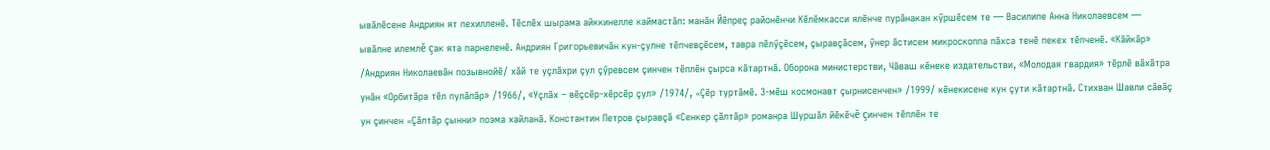ывăлĕсене Андриян ят пехилленĕ. Тĕслĕх шырама айккинелле каймастăп: манăн Йĕпреç районĕнчи Кĕлĕмкасси ялĕнче пурăнакан кӳршĕсем те — Василипе Анна Николаевсем — ывăлне илемлĕ çак ята парнеленĕ. Андриян Григорьевичăн кун-çулне тĕпчевçĕсем, тавра пĕлӳçĕсем, çыравçăсем, ӳнер ăстисем микроскоппа пăхса тенĕ пекех тĕпченĕ. «Кăйкăр» /Андриян Николаевăн позывнойĕ/ хăй те уçлăхри çул çӳревсем çинчен тĕплĕн çырса кăтартнă. Оборона министерстви, Чăваш кĕнеке издательстви, «Молодая гвардия» тĕрлĕ вăхăтра унăн «Орбитăра тĕл пулăпăр» /1966/, «Уçлăх – вĕçсĕр-хĕрсĕр çул» /1974/, «Çĕр туртăмĕ. 3-мĕш космонавт çырнисенчен» /1999/ кĕнекисене кун çути кăтартнă. Стихван Шавли сăвăç ун çинчен «Çăлтăр çынни» поэма хайланă. Константин Петров çыравçă «Сенкер çăлтăр» романра Шуршăл йĕкĕчĕ çинчен тĕплĕн те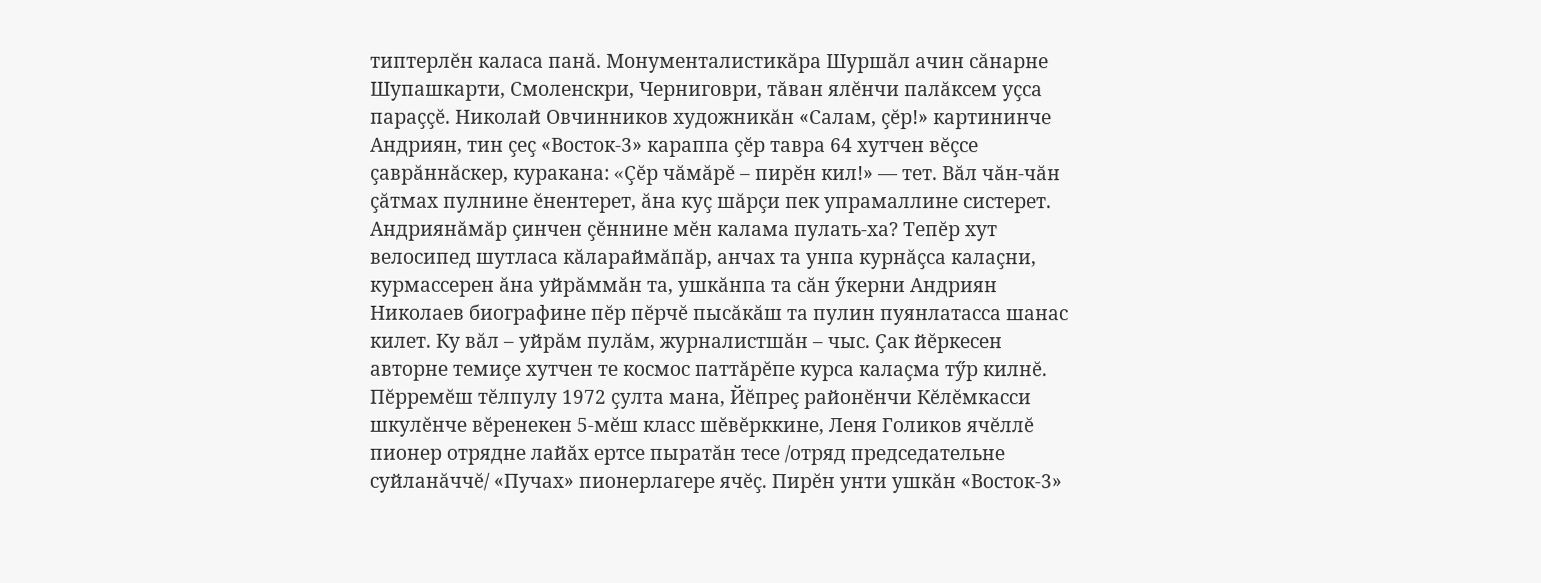типтерлĕн каласа панă. Монументалистикăра Шуршăл ачин сăнарне Шупашкарти, Смоленскри, Черниговри, тăван ялĕнчи палăксем уçса параççĕ. Николай Овчинников художникăн «Салам, çĕр!» картининче Андриян, тин çеç «Восток-3» караппа çĕр тавра 64 хутчен вĕçсе çаврăннăскер, куракана: «Çĕр чăмăрĕ – пирĕн кил!» — тет. Вăл чăн-чăн çăтмах пулнине ĕнентерет, ăна куç шăрçи пек упрамаллине систерет. Андриянăмăр çинчен çĕннине мĕн калама пулать-ха? Тепĕр хут велосипед шутласа кăлараймăпăр, анчах та унпа курнăçса калаçни, курмассерен ăна уйрăммăн та, ушкăнпа та сăн ӳкерни Андриян Николаев биографине пĕр пĕрчĕ пысăкăш та пулин пуянлатасса шанас килет. Ку вăл – уйрăм пулăм, журналистшăн – чыс. Çак йĕркесен авторне темиçе хутчен те космос паттăрĕпе курса калаçма тӳр килнĕ. Пĕрремĕш тĕлпулу 1972 çулта мана, Йĕпреç районĕнчи Кĕлĕмкасси шкулĕнче вĕренекен 5-мĕш класс шĕвĕрккине, Леня Голиков ячĕллĕ пионер отрядне лайăх ертсе пыратăн тесе /отряд председательне суйланăччĕ/ «Пучах» пионерлагере ячĕç. Пирĕн унти ушкăн «Восток-3»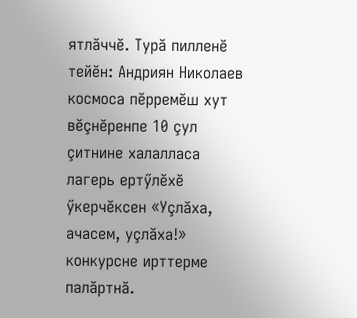ятлăччĕ. Турă пилленĕ тейĕн: Андриян Николаев космоса пĕрремĕш хут вĕçнĕренпе 10 çул çитнине халалласа лагерь ертӳлĕхĕ ӳкерчĕксен «Уçлăха, ачасем, уçлăха!» конкурсне ирттерме палăртнă.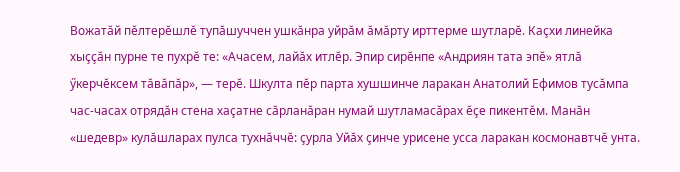Вожатăй пĕлтерĕшлĕ тупăшуччен ушкăнра уйрăм ăмăрту ирттерме шутларĕ. Каçхи линейка хыççăн пурне те пухрĕ те: «Ачасем, лайăх итлĕр. Эпир сирĕнпе «Андриян тата эпĕ» ятлă ӳкерчĕксем тăвăпăр», — терĕ. Шкулта пĕр парта хушшинче ларакан Анатолий Ефимов тусăмпа час-часах отрядăн стена хаçатне сăрланăран нумай шутламасăрах ĕçе пикентĕм. Манăн «шедевр» кулăшларах пулса тухнăччĕ: çурла Уйăх çинче урисене усса ларакан космонавтчĕ унта.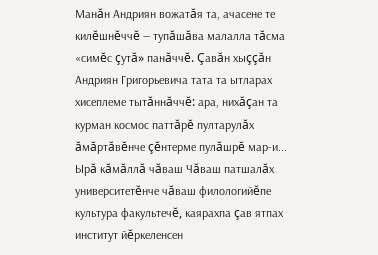Манăн Андриян вожатăя та, ачасене те килĕшнĕччĕ — тупăшăва малалла тăсма «симĕс çутă» панăччĕ. Çавăн хыççăн Андриян Григорьевича тата та ытларах хисеплеме тытăннăччĕ: ара, нихăçан та курман космос паттăрĕ пултарулăх ăмăртăвĕнче çĕнтерме пулăшрĕ мар-и... Ырă кăмăллă чăваш Чăваш патшалăх университетĕнче чăваш филологийĕпе культура факультечĕ, каярахпа çав ятпах институт йĕркеленсен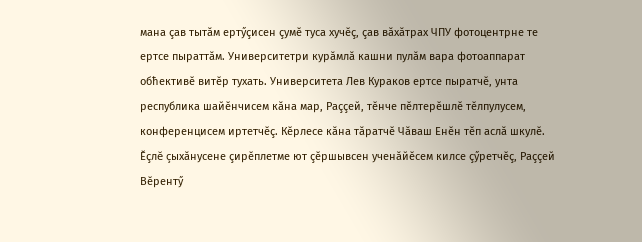мана çав тытăм ертӳçисен çумĕ туса хучĕç, çав вăхăтрах ЧПУ фотоцентрне те ертсе пыраттăм. Университетри курăмлă кашни пулăм вара фотоаппарат обћективĕ витĕр тухать. Университета Лев Кураков ертсе пыратчĕ, унта республика шайĕнчисем кăна мар, Раççей, тĕнче пĕлтерĕшлĕ тĕлпулусем, конференцисем иртетчĕç. Кĕрлесе кăна тăратчĕ Чăваш Енĕн тĕп аслă шкулĕ. Ĕçлĕ çыхăнусене çирĕплетме ют çĕршывсен ученăйĕсем килсе çӳретчĕç, Раççей Вĕрентӳ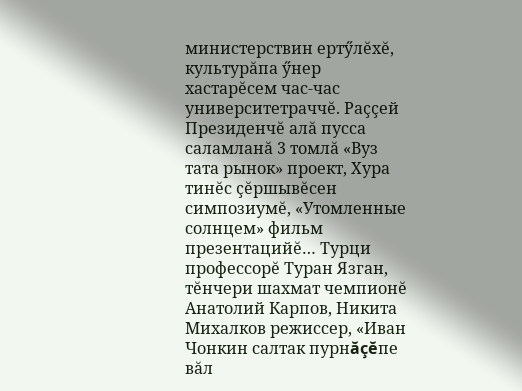министерствин ертӳлĕхĕ, культурăпа ӳнер хастарĕсем час-час университетраччĕ. Раççей Президенчĕ алă пусса саламланă 3 томлă «Вуз тата рынок» проект, Хура тинĕс çĕршывĕсен симпозиумĕ, «Утомленные солнцем» фильм презентацийĕ… Турци профессорĕ Туран Язган, тĕнчери шахмат чемпионĕ Анатолий Карпов, Никита Михалков режиссер, «Иван Чонкин салтак пурнăçĕпе вăл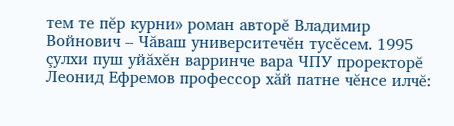тем те пĕр курни» роман авторĕ Владимир Войнович – Чăваш университечĕн тусĕсем. 1995 çулхи пуш уйăхĕн варринче вара ЧПУ проректорĕ Леонид Ефремов профессор хăй патне чĕнсе илчĕ: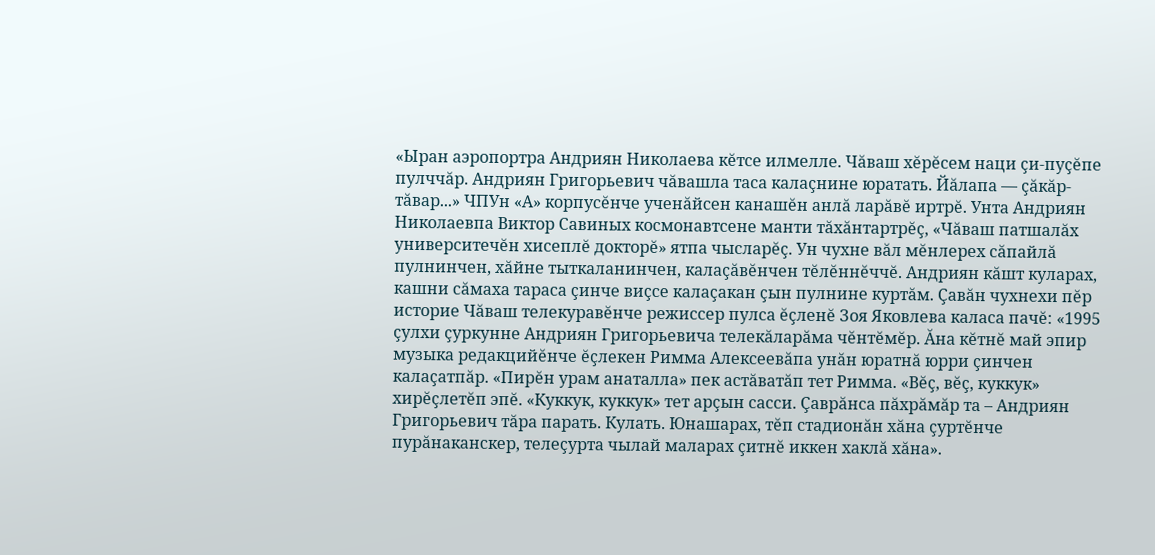«Ыран аэропортра Андриян Николаева кĕтсе илмелле. Чăваш хĕрĕсем наци çи-пуçĕпе пулччăр. Андриян Григорьевич чăвашла таса калаçнине юратать. Йăлапа — çăкăр-тăвар...» ЧПУн «А» корпусĕнче ученăйсен канашĕн анлă ларăвĕ иртрĕ. Унта Андриян Николаевпа Виктор Савиных космонавтсене манти тăхăнтартрĕç, «Чăваш патшалăх университечĕн хисеплĕ докторĕ» ятпа чысларĕç. Ун чухне вăл мĕнлерех сăпайлă пулнинчен, хăйне тыткаланинчен, калаçăвĕнчен тĕлĕннĕччĕ. Андриян кăшт куларах, кашни сăмаха тараса çинче виçсе калаçакан çын пулнине куртăм. Çавăн чухнехи пĕр историе Чăваш телекуравĕнче режиссер пулса ĕçленĕ Зоя Яковлева каласа пачĕ: «1995 çулхи çуркунне Андриян Григорьевича телекăларăма чĕнтĕмĕр. Ăна кĕтнĕ май эпир музыка редакцийĕнче ĕçлекен Римма Алексеевăпа унăн юратнă юрри çинчен калаçатпăр. «Пирĕн урам анаталла» пек астăватăп тет Римма. «Вĕç, вĕç, куккук» хирĕçлетĕп эпĕ. «Куккук, куккук» тет арçын сасси. Çаврăнса пăхрăмăр та – Андриян Григорьевич тăра парать. Кулать. Юнашарах, тĕп стадионăн хăна çуртĕнче пурăнаканскер, телеçурта чылай маларах çитнĕ иккен хаклă хăна».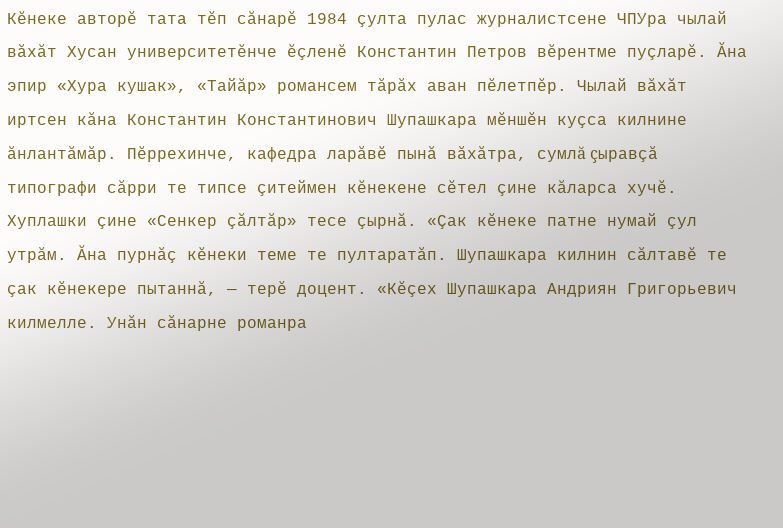Кĕнеке авторĕ тата тĕп сăнарĕ 1984 çулта пулас журналистсене ЧПУра чылай вăхăт Хусан университетĕнче ĕçленĕ Константин Петров вĕрентме пуçларĕ. Ăна эпир «Хура кушак», «Тайăр» романсем тăрăх аван пĕлетпĕр. Чылай вăхăт иртсен кăна Константин Константинович Шупашкара мĕншĕн куçса килнине ăнлантăмăр. Пĕррехинче, кафедра ларăвĕ пынă вăхăтра, сумлă çыравçă типографи сăрри те типсе çитеймен кĕнекене сĕтел çине кăларса хучĕ. Хуплашки çине «Сенкер çăлтăр» тесе çырнă. «Çак кĕнеке патне нумай çул утрăм. Ăна пурнăç кĕнеки теме те пултаратăп. Шупашкара килнин сăлтавĕ те çак кĕнекере пытаннă, — терĕ доцент. «Кĕçех Шупашкара Андриян Григорьевич килмелле. Унăн сăнарне романра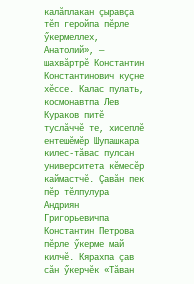калăплакан çыравçа тĕп геройпа пĕрле ӳкермеллех, Анатолий», — шахвăртрĕ Константин Константинович куçне хĕссе. Калас пулать, космонавтпа Лев Кураков питĕ туслăччĕ те, хисеплĕ ентешĕмĕр Шупашкара килес-тăвас пулсан университета кĕмесĕр каймастчĕ. Çавăн пек пĕр тĕлпулура Андриян Григорьевичпа Константин Петрова пĕрле ӳкерме май килчĕ. Кярахпа çав сăн ӳкерчĕк «Тăван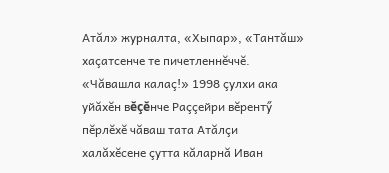Атăл» журналта, «Хыпар», «Тантăш» хаçатсенче те пичетленнĕччĕ. «Чăвашла калаç!» 1998 çулхи ака уйăхĕн вĕçĕнче Раççейри вĕрентӳ пĕрлĕхĕ чăваш тата Атăлçи халăхĕсене çутта кăларнă Иван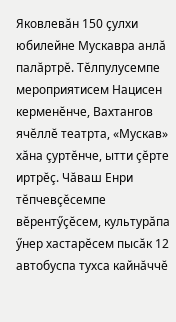Яковлевăн 150 çулхи юбилейне Мускавра анлă палăртрĕ. Тĕлпулусемпе мероприятисем Нацисен керменĕнче, Вахтангов ячĕллĕ театрта, «Мускав» хăна çуртĕнче, ытти çĕрте иртрĕç. Чăваш Енри тĕпчевçĕсемпе вĕрентӳçĕсем, культурăпа ӳнер хастарĕсем пысăк 12 автобуспа тухса кайнăччĕ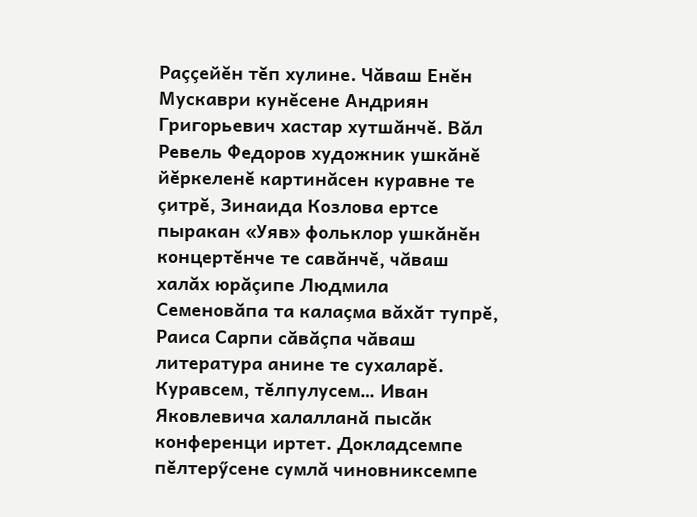Раççейĕн тĕп хулине. Чăваш Енĕн Мускаври кунĕсене Андриян Григорьевич хастар хутшăнчĕ. Вăл Ревель Федоров художник ушкăнĕ йĕркеленĕ картинăсен куравне те çитрĕ, Зинаида Козлова ертсе пыракан «Уяв» фольклор ушкăнĕн концертĕнче те савăнчĕ, чăваш халăх юрăçипе Людмила Семеновăпа та калаçма вăхăт тупрĕ, Раиса Сарпи сăвăçпа чăваш литература анине те сухаларĕ. Куравсем, тĕлпулусем… Иван Яковлевича халалланă пысăк конференци иртет. Докладсемпе пĕлтерӳсене сумлă чиновниксемпе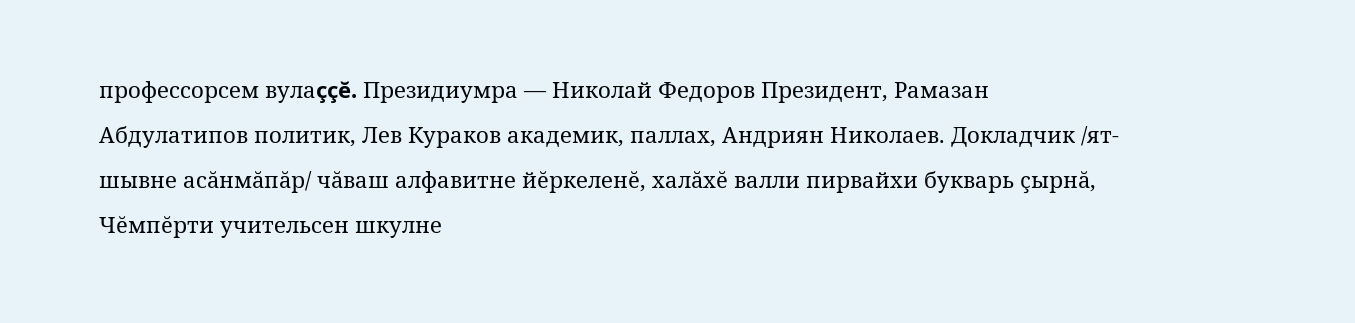профессорсем вулаççĕ. Президиумра — Николай Федоров Президент, Рамазан Абдулатипов политик, Лев Кураков академик, паллах, Андриян Николаев. Докладчик /ят-шывне асăнмăпăр/ чăваш алфавитне йĕркеленĕ, халăхĕ валли пирвайхи букварь çырнă, Чĕмпĕрти учительсен шкулне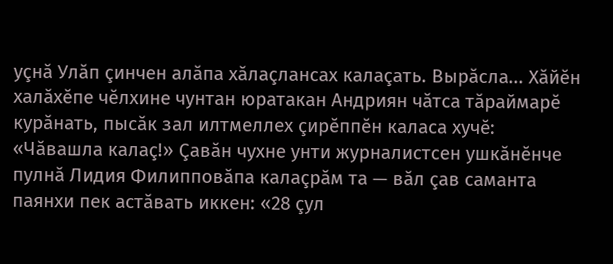уçнă Улăп çинчен алăпа хăлаçлансах калаçать. Вырăсла... Хăйĕн халăхĕпе чĕлхине чунтан юратакан Андриян чăтса тăраймарĕ курăнать, пысăк зал илтмеллех çирĕппĕн каласа хучĕ: «Чăвашла калаç!» Çавăн чухне унти журналистсен ушкăнĕнче пулнă Лидия Филипповăпа калаçрăм та — вăл çав саманта паянхи пек астăвать иккен: «28 çул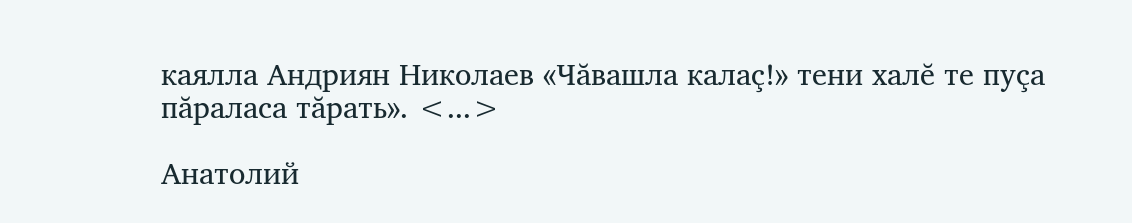каялла Андриян Николаев «Чăвашла калаç!» тени халĕ те пуçа пăраласа тăрать». <...>

Анатолий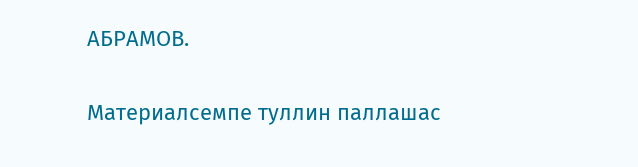АБРАМОВ.

Материалсемпе туллин паллашас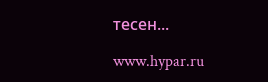тесен...

www.hypar.ru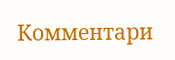Комментари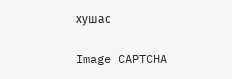хушас

Image CAPTCHA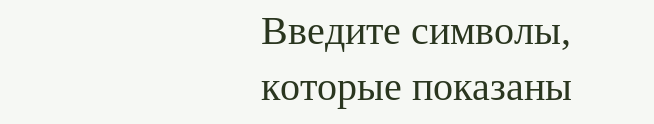Введите символы, которые показаны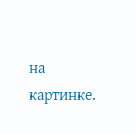на картинке.